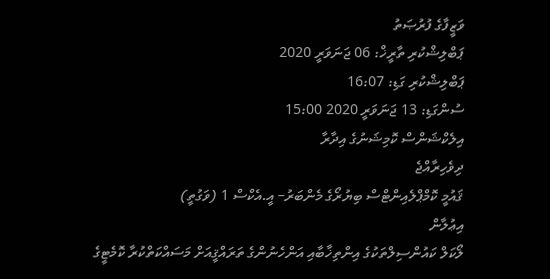ވަޒީފާގެ ފުރުޞަތު
ޕަބްލިޝްކުރި ތާރީޚް: 06 ޖަނަވަރީ 2020
ޕަބްލިޝްކުރި ގަޑި: 16:07
ސުންގަޑި: 13 ޖަނަވަރީ 2020 15:00
އިލެކްޝަންސް ކޮމިޝަނުގެ އިދާރާ
ދިވެހިރާއްޖެ
ޤައުމީ ކޮމްޕްލެއިންޓްސް ބިޔުރޯގެ މެންބަރު– އީ.އެކްސް 1 (ވަގުތީ)
އިޢުލާން
ލޯކަލް ކައުންސިލްތަކުގެ އިންތިޚާބާއި އަންހެނުންގެ ތަރައްޤީއަށް މަސައްކަތްކުރާ ކޮމެޓީގެ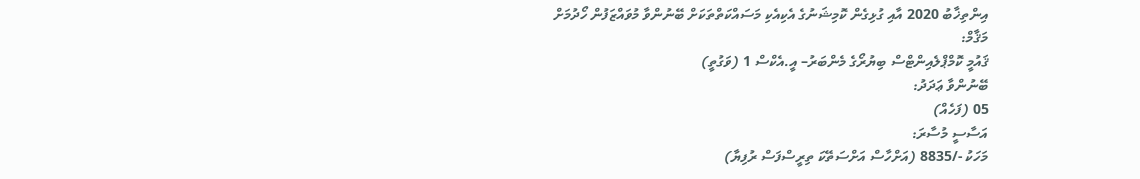އިންތިޚާބު 2020 އާއި ގުޅިގެން ކޮމިޝަނުގެ އެކިއެކި މަސައްކަތްތަކަށް ބޭނުންވާ މުވައްޒަފުން ހޯދުމަށް
މަޤާމް:
ޤައުމީ ކޮމްޕްލެއިންޓްސް ބިޔުރޯގެ މެންބަރު– އީ.އެކްސް 1 (ވަގުތީ)
ބޭނުންވާ ޢަދަދު:
05 (ފަހެއް)
އަސާސީ މުސާރަ:
މަހަކު -/8835 (އަށްހާސް އަށްސަތޭކަ ތިރީސްފަސް ރުފިޔާ)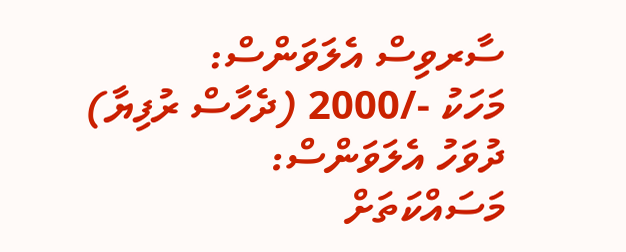ސާރވިސް އެލަވަންސް:
މަހަކު -/2000 (ދެހާސް ރުފިޔާ)
ދުވަހު އެލަވަންސް:
މަސައްކަތަށް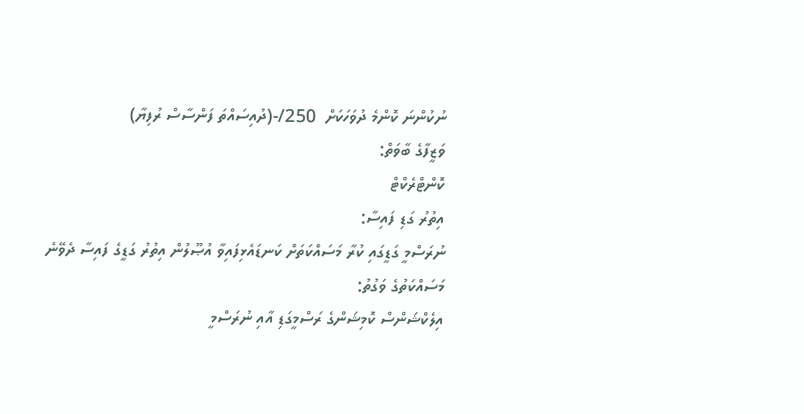ނުކުންނަ ކޮންމެ ދުވަހަކަށް  250/-(ދުއިސައްތަ ފަންސާސް ރުފިޔާ)
ވަޒީފާގެ ބާވަތް:
ކޮންޓްރެކްޓް
އިތުރު ގަޑި ފައިސާ:
ނުރަސްމީ ގަޑީގައި ކުރާ މަސައްކަތަށް ކަނޑައެޅިފައިވާ އުޞޫލުން އިތުރު ގަޑީގެ ފައިސާ ދެވޭނެ
މަސައްކަތުގެ ވަގުތު:
އިލެކްޝަންސް ކޮމިޝަންގެ ރަސްމީގަޑި އާއި ނުރަސްމީ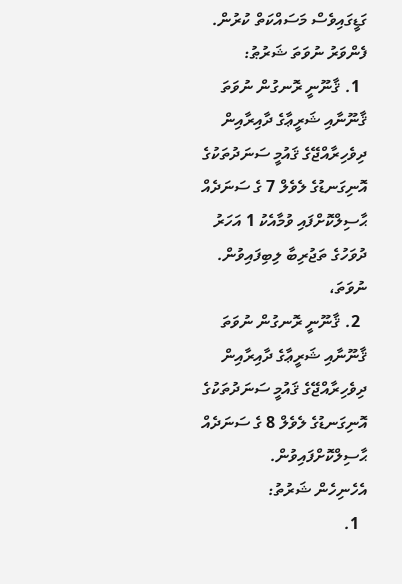ގަޑީގައިވެސް މަސައްކަތް ކުރުން.
ފެންވަރު ނުވަތަ ޝަރުޠު:
  1. ޤާނޫނީ ރޮނގުން ނުވަތަ ޤާނޫނާއި ޝަރީޢާގެ ދާއިރާއިން ދިވެހިރާއްޖޭގެ ޤައުމީ ސަނަދުތަކުގެ އޮނިގަނޑުގެ ލެވެލް 7 ގެ ސަނަދެއް ޙާސިލްކޮށްފައި ވުމާއެކު 1 އަހަރު ދުވަހުގެ ތަޖުރިބާ ލިބިފައިވުން.  ނުވަތަ،
  2. ޤާނޫނީ ރޮނގުން ނުވަތަ ޤާނޫނާއި ޝަރީޢާގެ ދާއިރާއިން ދިވެހިރާއްޖޭގެ ޤައުމީ ސަނަދުތަކުގެ އޮނިގަނޑުގެ ލެވެލް 8 ގެ ސަނަދެއް ޙާސިލްކޮށްފައިވުން.
އެހެނިހެން ޝަރުތު:
  1.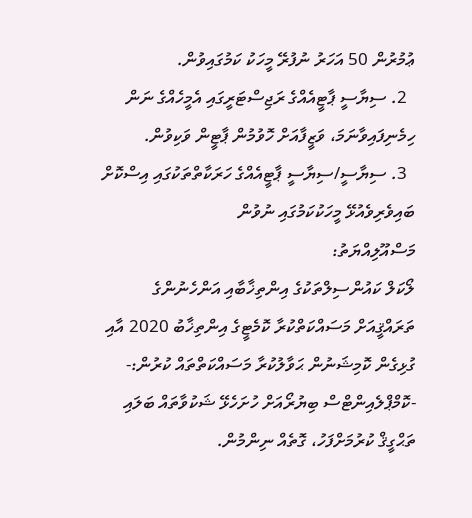ޢުމުރުން 50 އަހަރު ނުފުރޭ މީހަކު ކަމުގައިވުން.
  2. ސިޔާސީ ޕާޓީއެއްގެ ރަޖިސްޓަރީގައި އެމީހެއްގެ ނަން ހިމެނިފައިވާނަމަ، ވަޒީފާއަށް ހޮވުމުން ޕާޓީން ވަކިވުން.
  3. ސިޔާސީ/ސިޔާސީ ޕާޓީއެއްގެ ހަރަކާތްތަކުގައި އިސްކޮށް ބައިވެރިވެއުޅޭ މީހަކުކަމުގައި ނުވުން
މަސްއޫލިއްޔަތު:
ލޯކަލް ކައުންސިލްތަކުގެ އިންތިޚާބާއި އަންހެނުންގެ ތަރައްޤީއަށް މަސައްކަތްކުރާ ކޮމެޓީގެ އިންތިޚާބު 2020 އާއި ގުޅިގެން ކޮމިޝަނުން ޙަވާލުކުރާ މަސައްކަތްތައް ކުރުން:-
-ކޮމްޕްލެއިންޓްސް ބިޔުރޯއަށް ހުށަހެޅޭ ޝަކުވާތައް ބަލައި ތަޙްގީޤް ކުރުމަށްފަހު، ގޮތެއް ނިންމުން.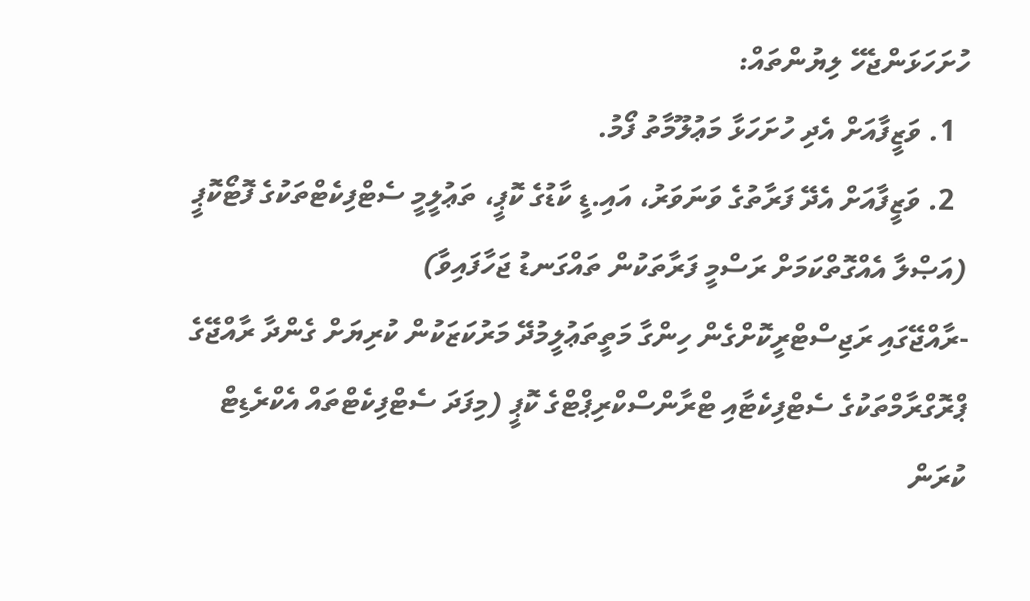ހުށަހަޅަންޖެހޭ ލިޔުންތައް:
  1. ވަޒީފާއަށް އެދި ހުށަހަޅާ މަޢުލޫމާތު ފޯމު.
  2. ވަޒީފާއަށް އެދޭ ފަރާތުގެ ވަނަވަރު، އައި.ޑީ ކާޑުގެ ކޮޕީ، ތަޢުލީމީ ސެޓްފިކެޓްތަކުގެ ފޮޓޯކޮޕީ (އަޞްލާ އެއްގޮތްކަމަށް ރަސްމީ ފަރާތަކުން ތައްގަނޑު ޖަހާފައިވާ)
-ރާއްޖޭގައި ރަޖިސްޓްރީކޮށްގެން ހިންގާ މަތީތަޢުލީމުދޭ މަރުކަޒަކުން ކުރިޔަށް ގެންދާ ރާއްޖޭގެ ޕްރޮގްރާމްތަކުގެ ސެޓްފިކެޓާއި ޓްރާންސްކްރިޕްޓްގެ ކޮޕީ (މިފަދަ ސެޓްފިކެޓްތައް އެކްރެޑިޓް ކުރަން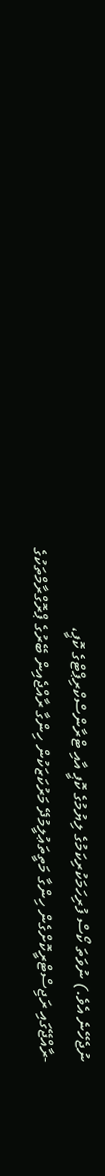ނުޖެހޭނެ އެވެ.) ނުވަތަ ކޯސް ފުރިހަމަކުރިކަމުގެ ލިޔުމުގެ ކޮޕީ އާއި ޓްރާންސްކްރިޕްޓްގެ ކޮޕީ،
-ރާއްޖޭގައި ރަޖިސްޓްރީކޮށްގެން ހިންގާ މަތީތަޢުލީމުދޭ މަރުކަޒަކުން ހިންގާ ރާއްޖެއިން ބޭރުގެ ޕްރޮގްރާމްތަކުގެ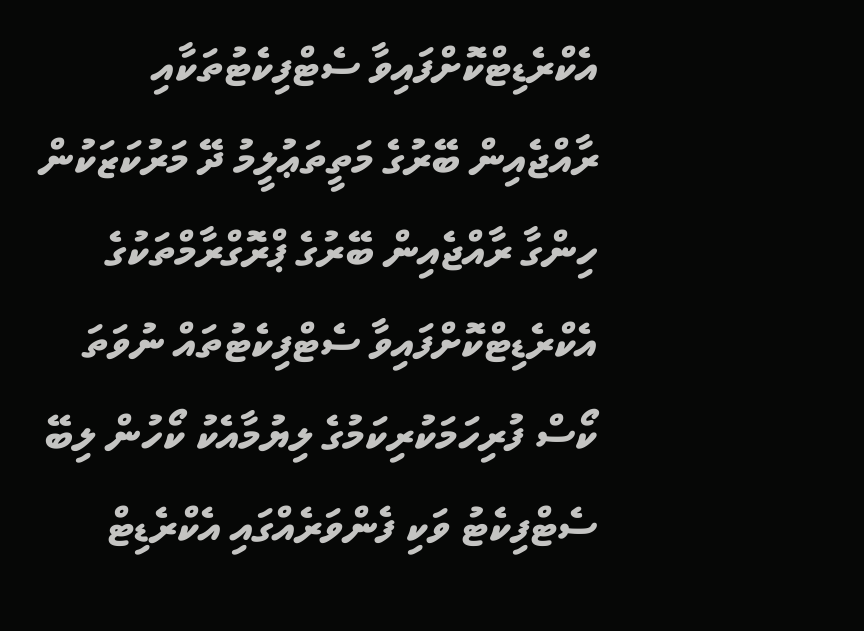އެކްރެޑިޓްކޮށްފައިވާ ސެޓްފިކެޓުތަކާއި ރާއްޖެއިން ބޭރުގެ މަތީތަޢުލީމު ދޭ މަރުކަޒަކުން ހިންގާ ރާއްޖެއިން ބޭރުގެ ޕްރޮގްރާމްތަކުގެ އެކްރެޑިޓްކޮށްފައިވާ ސެޓްފިކެޓުތައް ނުވަތަ ކޯސް ފުރިހަމަކުރިކަމުގެ ލިޔުމާއެކު ކޯހުން ލިބޭ ސެޓްފިކެޓު ވަކި ފެންވަރެއްގައި އެކްރެޑިޓް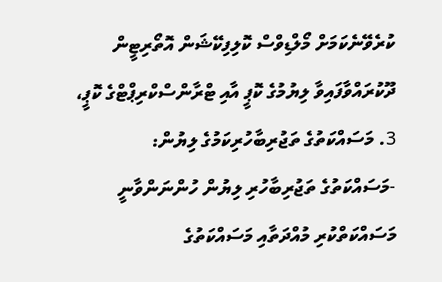ކުރެވޭނެކަމަށް މޯލްޑިވްސް ކޮލިފިކޭޝަން އޮތޯރިޓީން ދޫކުރައްވާފައިވާ ލިޔުމުގެ ކޮޕީ އާއި ޓްރާންސްކްރިޕްޓްގެ ކޮޕީ،
3. މަސައްކަތުގެ ތަޖުރިބާހުރިކަމުގެ ލިޔުން:
-މަސައްކަތުގެ ތަޖުރިބާހުރި ލިޔުން ހުންނަންވާނީ މަސައްކަތްކުރި މުއްދަތާއި މަސައްކަތުގެ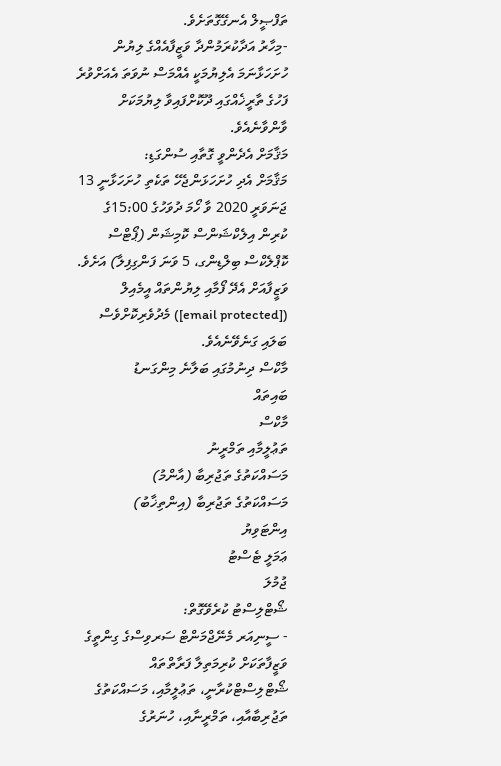ތަފްޞީލް އެނގޭގޮތަށެވެ.
-މިހާރު އަދާކުރަމުންދާ ވަޒީފާއެއްގެ ލިޔުން ހުށަހަޅާނަމަ އެލިޔުމަކީ އެއްމަސް ނުވަތަ އެއަށްވުރެ ފަހުގެ ތާރީޚެއްގައި ދޫކޮށްފައިވާ ލިޔުމަކަށް ވާންވާނެއެވެ.
މަޤާމަށް އެދެންވީ ގޮތާއި ސުންގަޑި:
މަޤާމަށް އެދި ހުށަހަޅަންޖެހޭ ތަކެތި ހުށަހަޅާނީ 13 ޖަނަވަރީ 2020 ވާ ހޯމަ ދުވަހުގެ 15:00ގެ ކުރިން އިލެކްޝަންސް ކޮމިޝަން (ޕޯޓްސް ކޮޕްލެކްސް ބިލްޑިންގ، 5 ވަނަ ފަންގިފިލާ) އަށެވެ. ވަޒީފާއަށް އެދޭ ފޯމާއި ލިޔުންތައް އީމެއިލް ([email protected]) މެދުވެރިކޮށްވެސް ބަލައި ގަނެވޭނެއެވެ.
މާކްސް ދިނުމުގައި ބަލާނެ މިންގަނޑު
ބައިތައް
މާކްސް
ތަޢުލީމާއި ތަމްރީނު
މަސައްކަތުގެ ތަޖުރިބާ (އާންމު)
މަސައްކަތުގެ ތަޖުރިބާ (އިންތިޚާބު)
އިންޓަވިޔު
ޢަމަލީ ޓެސްޓު
ޖުމުލަ
ޝޯޓްލިސްޓު ކުރެވޭގޮތް:
- ސީނިއަރ މެނޭޖްމަންޓް ސަރވިސްގެ ގިންތީގެ ވަޒީފާތަކަށް ކުރިމަތިލާ ފަރާތްތައް ޝޯޓްލިސްޓްކުރާނީ، ތަޢުލީމާއި، މަސައްކަތުގެ ތަޖުރިބާއާއި، ތަމްރީނާއި، ހުނަރުގެ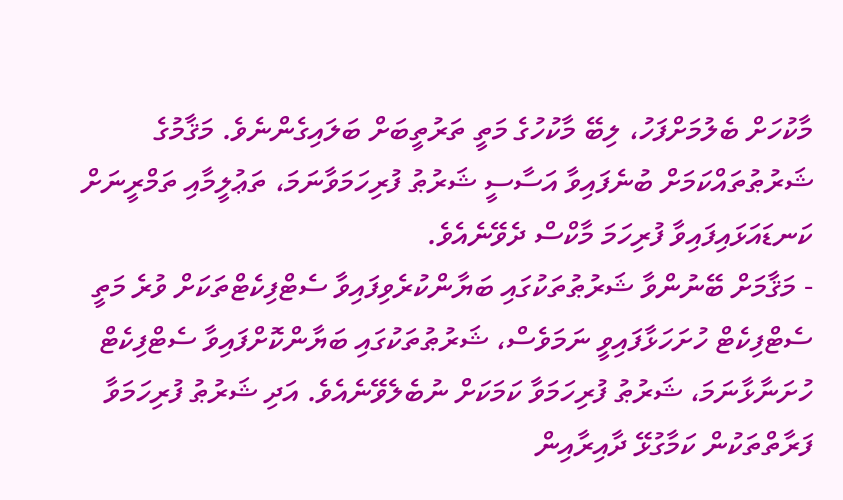މާކުހަށް ބެލުމަށްފަހު، ލިބޭ މާކުހުގެ މަތީ ތަރުތީބަށް ބަލައިގެންނެވެ. މަޤާމުގެ ޝަރުޠުތައްކަމަށް ބުނެފައިވާ އަސާސީ ޝަރުޠު ފުރިހަމަވާނަމަ، ތަޢުލީމާއި ތަމްރީނަށް ކަނޑައަޅައިފައިވާ ފުރިހަމަ މާކްސް ދެވޭނެއެވެ.
- މަޤާމަށް ބޭނުންވާ ޝަރުޠުތަކުގައި ބަޔާންކުރެވިފައިވާ ސެޓްފިކެޓްތަކަށް ވުރެ މަތީ ސެޓްފިކެޓް ހުށަހަޅާފައިވީ ނަމަވެސް، ޝަރުޠުތަކުގައި ބަޔާންކޮށްފައިވާ ސެޓްފިކެޓް ހުށަނާޅާނަމަ، ޝަރުޠު ފުރިހަމަވާ ކަމަކަށް ނުބެލެވޭނެއެވެ. އަދި ޝަރުޠު ފުރިހަމަވާ ފަރާތްތަކުން ކަމާގުޅޭ ދާއިރާއިން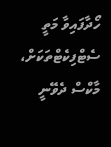ހޯދާފައިވާ މަތީ ސެޓްފިކެޓްތަކަށް، މާކްސް ދެވޭނީ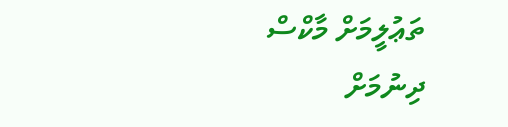ތަޢުލީމަށް މާކްސް ދިނުމަށް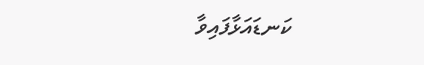ކަނޑައަޅާފައިވާ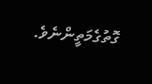ގޮތުގެމަތީންނެވެ.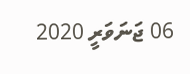06 ޖަނަވަރީ 2020